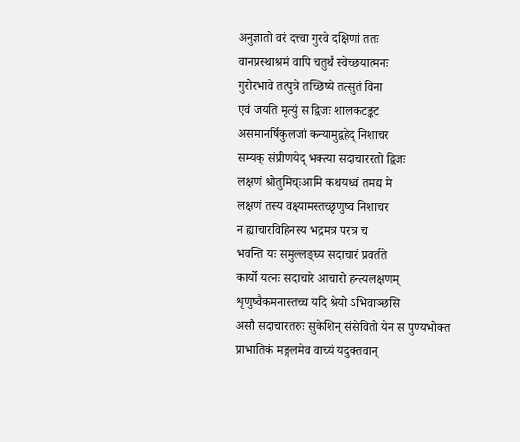अनुज्ञातो वरं दत्त्वा गुरवे दक्षिणां ततः
वानप्रस्थाश्रमं वापि चतुर्थं स्वेच्छयात्मनः
गुरोरभावे तत्पुत्रे तच्छिष्ये तत्सुतं विना
एवं जयति मृत्युं स द्विजः शालकटङ्कट
असमानर्षिकुलजां कन्यामुद्वहेद् निशाचर
सम्यक् संप्रीणयेद् भक्त्या सदाचाररतो द्विजः
लक्षणं श्रोतुमिच्ःआमि कथयध्वं तमद्य मे
लक्षणं तस्य वक्ष्यामस्तच्छृणुष्व निशाचर
न ह्याचारविहिनस्य भद्रमत्र परत्र च
भवन्ति यः समुल्लङ्घ्य सदाचारं प्रवर्तते
कार्यो यत्नः सदाचारे आचारो हन्त्यलक्षणम्
शृणुष्वैकमनास्तच्च यदि श्रेयो ऽभिवाञ्छसि
असौ सदाचारतरुः सुकेशिन् संसेवितो येन स पुण्यभोक्त
प्राभातिकं मङ्गलमेव वाच्यं यदुक्तवान्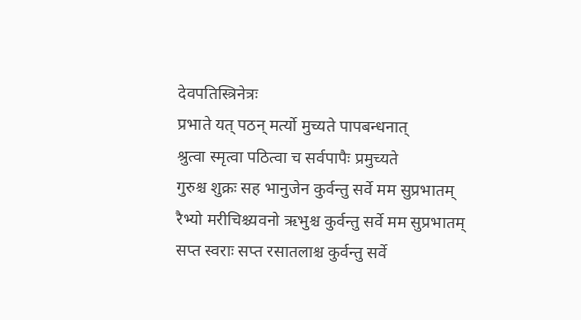देवपतिस्त्रिनेत्रः
प्रभाते यत् पठन् मर्त्यो मुच्यते पापबन्धनात्
श्रुत्वा स्मृत्वा पठित्वा च सर्वपापैः प्रमुच्यते
गुरुश्च शुक्रः सह भानुजेन कुर्वन्तु सर्वे मम सुप्रभातम्
रैभ्यो मरीचिश्च्यवनो ऋभुश्च कुर्वन्तु सर्वे मम सुप्रभातम्
सप्त स्वराः सप्त रसातलाश्च कुर्वन्तु सर्वे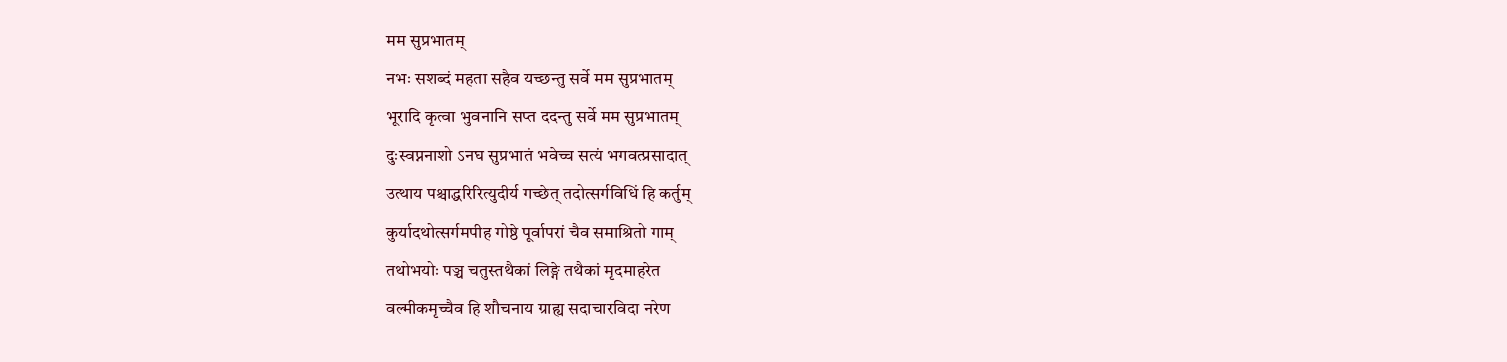मम सुप्रभातम्
नभः सशब्दं महता सहैव यच्छन्तु सर्वे मम सुप्रभातम्
भूरादि कृत्वा भुवनानि सप्त ददन्तु सर्वे मम सुप्रभातम्
दुःस्वप्ननाशो ऽनघ सुप्रभातं भवेच्च सत्यं भगवत्प्रसादात्
उत्थाय पश्चाद्धरिरित्युदीर्य गच्छेत् तदोत्सर्गविधिं हि कर्तुम्
कुर्यादथोत्सर्गमपीह गोष्ठे पूर्वापरां चैव समाश्रितो गाम्
तथोभयोः पञ्च चतुस्तथैकां लिङ्गे तथैकां मृदमाहरेत
वल्मीकमृच्चैव हि शौचनाय ग्राह्य सदाचारविदा नरेण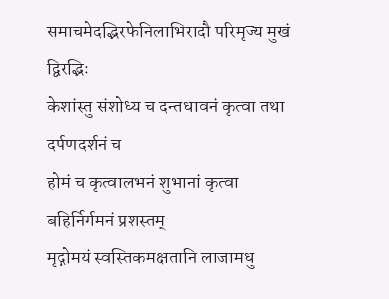समाचमेदद्भिरफेनिलाभिरादौ परिमृज्य मुखं द्विरद्भिः
केशांस्तु संशोध्य च दन्तधावनं कृत्वा तथा दर्पणदर्शनं च
होमं च कृत्वालभनं शुभानां कृत्वा बहिर्निर्गमनं प्रशस्तम्
मृद्गोमयं स्वस्तिकमक्षतानि लाजामधु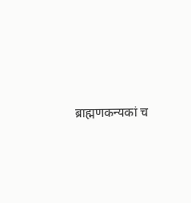ब्राह्मणकन्यकां च